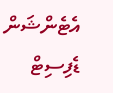އެޓެންޝަން ޑެފިސިޓް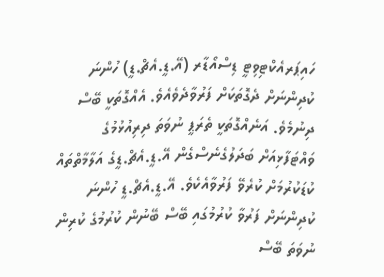ހައިޕަރއެކްޓިވިޓީ ޑިސްއޯޑާރ (އޭ.ޑީ.އެޗް.ޑީ) ހުންނަ ކުދިންނަށް ދެގޮތަކަށް ފަރުވާދެވެއެވެ. އެއްގޮތަކީ ބޭސް ދިނުމެވެ. އަނެއްގޮތަކީ ތެރަޕީ ނުވަތަ ދިރިއުޅުމުގެ ވައްޓަފާޅިއަށް ބަދަލުގެނެސްގެން އޭ.ޑީ.އެޗް.ޑީގެ އަލާމާތްތައް ކުޑަކުރުމަށް ކުރެވޭ ފަރުވާއެކެވެ. އޭ.ޑީ.އެޗް.ޑީ ހުންނަ ކުދިންނަށް ފަރުވާ ކުރުމުގައި ބޭސް ބޭނުން ކުރުމުގެ ކުރިން ނުވަތަ ބޭސް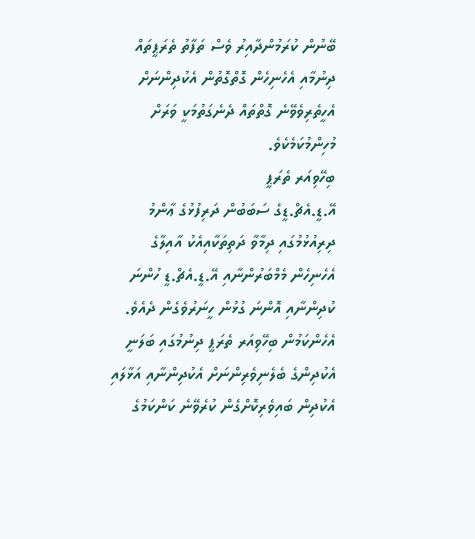ބޭނުން ކުރަމުންދާއިރު ވެސް ތަފާތު ތެރަޕީތައް ދިނުމާއި އެހެނިހެން ގޮތްގޮތުން އެކުދިންނަށް އެހީތެރިވެވޭނެ ގޮތްތައް ދެނެގަތުމަކީ ވަރަށް މުހިންމުކަމެކެވެ.
ބިހޭވިއަރ ތެރަޕީ
އޭ.ޑީ.އެޗް.ޑީގެ ސަބަބުން ދަރިފުޅުގެ ޢާންމު ދިރިއުޅުމުގައި ދިމާވާ ދަތިތަކާއިއެކު އާއިލާގެ އެހެނިހެން މެމްބަރުންނާއި އޭ.ޑީ.އެޗް.ޑީ ހުންނަ ކުދިންނާއި އޮންނަ ގުޅުން ހީނަރުވެގެން ދެއެވެ. އެހެންކަމުން ބިހޭވިއަރ ތެރަޕީ ދިނުމުގައި ބަލަނީ އެކުދިންގެ ބެލެނިވެރިންނަށް އެކުދިންނާއި އަޅާލައި އެކުދިން ބައިވެރިކޮށްގެން ކުރެވޭނެ ކަންކަމުގެ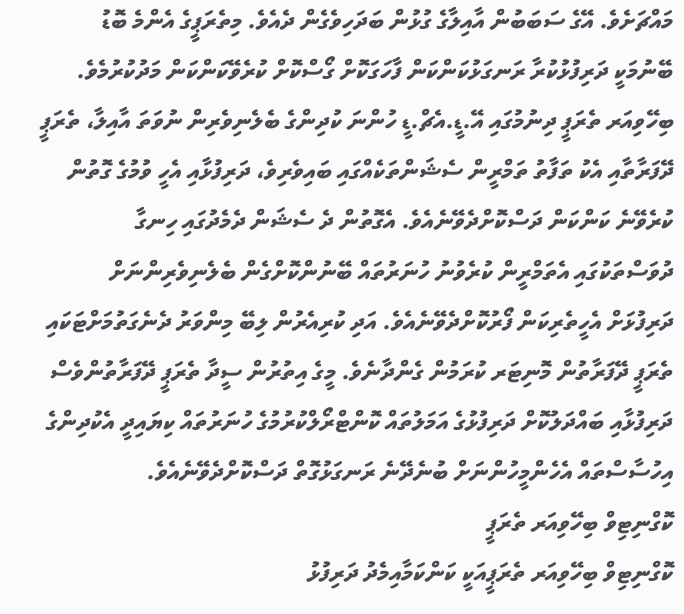މައްޗަށެވެ. އޭގެ ސަބަބުން އާއިލާގެ ގުޅުން ބަދަހިވެގެން ދެއެވެ. މިތެރަޕީގެ އެންމެ ބޮޑު ބޭނުމަކީ ދަރިފުޅުކުރާ ރަނގަޅުކަންކަން ފާހަގަކޮށް ގޯސްކޮށް ކުރެވޭކަންކަން މަދުކުރުމެވެ. ބިހޭވިއަރ ތެރަޕީ ދިނުމުގައި އޭ.ޑީ.އެޗް.ޑީ ހުންނަ ކުދިންގެ ބެލެނިވެރިން ނުވަތަ އާއިލާ، ތެރަޕީ ދޭފަރާތާއި އެކު ތަފާތު ތަމްރީން ސެޝަންތަކެއްގައި ބައިވެރިވެ، ދަރިފުޅާއި އެހީ ވުމުގެ ގޮތުން ކުރެވޭނެ ކަންކަން ދަސްކޮށްދެވޭނެއެވެ. އެގޮތުން ދެ ސެޝަން ދެމެދުގައި ހިނގާ ދުވަސްތަކުގައި އެތަމްރީން ކުރެވުނު ހުނަރުތައް ބޭނުންކޮށްގެން ބެލެނިވެރިންނަށް ދަރިފުޅަށް އެހީތެރިކަން ފޯރުކޮށްދެވޭނެއެވެ. އަދި ކުރިއެރުން ލިބޭ މިންވަރު ދެނެގަތުމަށްޓަކައި ތެރަޕީ ދޭފަރާތުން މޮނިޓަރ ކުރަމުން ގެންދާނެވެ. މީގެ އިތުރުން ސީދާ ތެރަޕީ ދޭފަރާތުންވެސް ދަރިފުޅާއި ބައްދަލުކޮށް ދަރިފުޅުގެ އަމަލުތައް ކޮންޓްރޯލްކުރުމުގެ ހުނަރުތައް ކިޔައިދީ އެކުދިންގެ އިހުސާސްތައް އެހެންމީހުންނަށް ބުނެދޭނެ ރަނގަޅުގޮތް ދަސްކޮށްދެވޭނެއެވެ.
ކޮގްނިޓިވް ބިހޭވިއަރ ތެރަޕީ
ކޮގްނިޓިވް ބިހޭވިއަރ ތެރަޕީއަކީ ކަންކަމާއިމެދު ދަރިފުޅު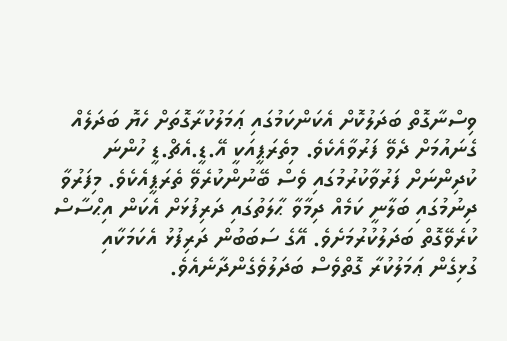ވިސްނާގޮތް ބަދަލުކޮށް އެކަންކަމުގައި ޢަމަލުކުރާގޮތަށް ހެޔޮ ބަދަލެއް ގެނައުމަށް ދެވޭ ފަރުވާއެކެވެ. މިތެރަޕީއަކީ އޭ.ޑީ.އެޗް.ޑީ ހުންނަ ކުދިންނަށް ފަރުވާކުރުމުގައި ވެސް ބޭނުންކުރެވޭ ތެރަޕީއެކެވެ. މިފަރުވާ ދިނުމުގައި ބަލާނީ ކަމެއް ދިމާވާ ޙާލަތުގައި ދަރިފުޅަށް އެކަން އިޙްސާސް ކުރެވޭގޮތް ބަދަލުކުރުމަށެވެ. އޭގެ ސަބަބުން ދަރިފުޅު އެކަމަކާއި ގުޅިގެން ޢަމަލުކުރާ ގޮތްވެސް ބަދަލުވެގެންދާނެއެވެ.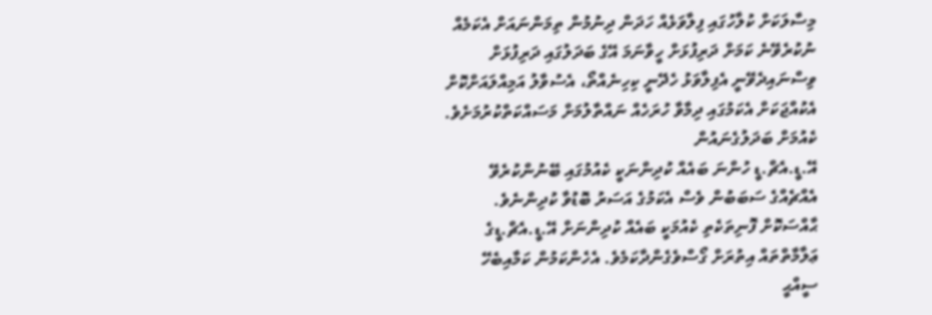މިސާލަކަށް ކުލާހުގައި ފިލާވަޅެއް ހަދަން ދިނުމުން ތިމަންނައަށް އެކަމެއް ނުކުރެވޭނެ ކަމަށް ދަރިފުޅަށް ހީވާނަމަ އޭގެ ބަދަލުގައި ދަރިފުޅަށް ވިސްނައިދެވޭނީ އެފިލާވަޅު ހެދޭނީ ކިހިނެއްތޯ، އެސުވާލު އަމިއްލައަށްކޮށް އެކުއްޖަކަށް އެކަމުގައި ދިމާވާ ހުރަހެއް ނައްތާލުމަށް މަސައްކަތްކުރުމަށެވެ.
ކެއުމަށް ބަދަލުގެނައުން
އޭ.ޑީ.އެޗް.ޑީ ހުންނަ ބައެއް ކުދިންނަކީ ކެއުމުގައި ބޭނުންކުރެވޭ އެއްޗެއްގެ ސަބަބުން ވެސް އެކަމުގެ އަސަރު ބޮޑުވާ ކުދިންނެވެ. ޙާއްސަކޮށް ފޮނިތަކެތި ކެއުމަކީ ބައެއް ކުދިންނަށް އޭ.ޑީ.އެޗް.ޑީގެ ޢަލާމާތްތައް އިތުރަށް ގޯސްވެގެންދާކަމެވެ. އެހެންކަމުން ކަމާއިބެހޭ ސީއްޙީ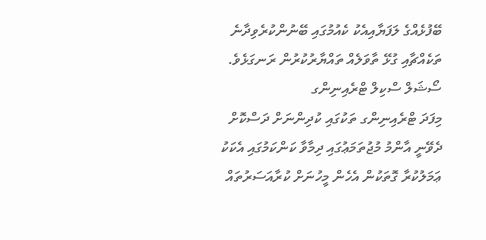ބޭފުޅެއްގެ ލަފަޔާއިއެކު ކެއުމުގައި ބޭނުންކުރެވިދާނެ ތަކެއްޗާއި ގުޅޭ ތާވަލެއް ތައްޔާރުކުރުން ރަނގަޅެވެ.
ސޯޝަލް ސްކިލް ޓްރެއިނިންގ
މިފަދަ ޓްރެއިނިންގ ތަކުގައި ކުދިންނަށް ދަސްކޮށް ދެވޭނީ އާންމު މުޖުތަމަޢުގައި ދިމާވާ ކަންކަމުގައި އެކަކު ޢަމަލުކުރާ ގޮތަކުން އެހެން މީހުނަށް ކުރާއަސަރުތައް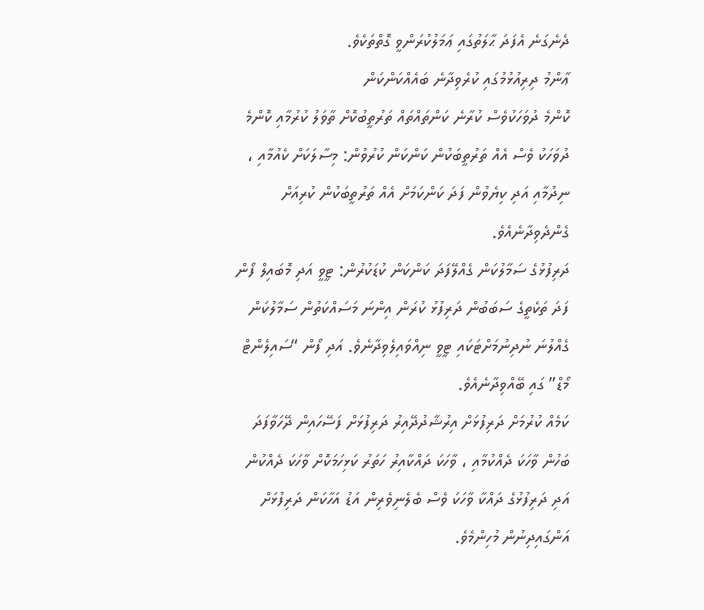ދެނެގަނެ އެފަދަ ޙާލަތުގައި ޢަމަލުކުރަންވީ ގޮތްތަކެވެ.
ޢާންމު ދިރިއުޅުމުގައި ކުރެވިދާނެ ބައެއްކަންކަން
ކޮންމެ ދުވަހަކުވެސް ކުރާނެ ކަންތައްތައް ތަރުތީބުކޮށް ތާވަލު ކުރުމާއި ކޮންމެ ދުވަހަކު ވެސް އެއް ތަރުތީބަކުން ކަންކަން ކުރުވުން: މިސާލަކަށް ކެއުމާއި ، ނިދުމާއި އަދި ކިޔެވުން ފަދަ ކަންކަމަށް އެއް ތަރުތީބަކުން ކުރިއަށް ގެންދެވިދާނެއެވެ.
ދަރިފުޅުގެ ސަމާލުކަން ގެއްލޭފަދަ ކަންކަން ކުޑަކުރުން: ޓީވީ އަދި މޮބައިލް ފޯން ފަދަ ތަކެތީގެ ސަބަބުން ދަރިފުޅު ކުރަން އިންނަ މަސައްކަތުން ސަމާލުކަން ގެއްލުނަ ނުދިނުމަށްޓަކައި ޓީވީ ނިއްވައިލެވިދާނެވެ. އަދި ފޯން “ސައިލެންޓް މޯޑް” ގައި ބޭއްވިދާނެއެވެ.
ކަމެއް ކުރުމަށް ދަރިފުޅަށް އިރުޝާދުދޭއިރު ދަރިފުޅަށް ފަސޭހައިން ދޭހަވާފަދަ ބަހުން ވާހަކަ ދެއްކުމާއި ، ވާހަކަ ދައްކާއިރު ހަތަރު ކަޅިހަމަކޮށް ވާހަކަ ދެއްކުން އަދި ދަރިފުޅުގެ ދައްކާ ވާހަކަ ވެސް ބެލެނިވެރިން އަޑު އަހާކަން ދަރިފުޅަށް އަންގައިދިނުން މުހިންމެވެ.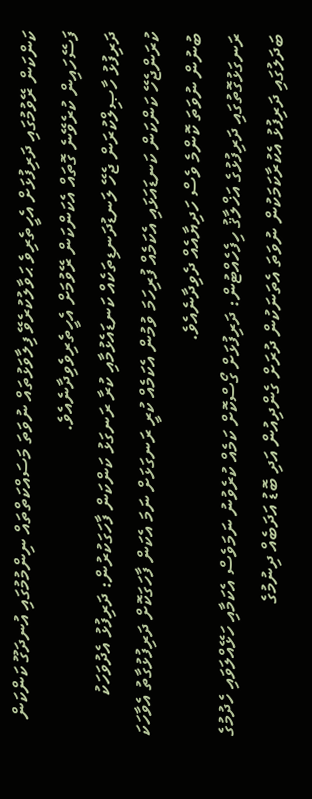ކަންކަން ރޭވުމުގައި ދަރިފުޅަށް އެހީތެރިވެ ޙަވާލުކުރެވޭ ފިލާވަޅުތައް ނުވަތަ މަސައްކަތްތައް ނިންމުމުގައި އުނދަގޫ ކަންކަން ފަސޭހައިން ކުރެވޭނެ ގޮތައް އެކަންކަން ރޭވުމަށް އެހީތެރިވެވިދާނެއެވެ.
ދަރިފުޅު ހާޞިލްކުރަން ޖެހޭ ލަނޑުދަނޑިތަކެއް ކަނޑައެޅުމާއި ކުރާ ރަނގަޅު ކަންކަން ފާހަގަކުރުން: ދަރިފުޅު އެދުވަހަކު ކުރަންޖެހޭ ކަންކަން ކަނޑައަޅައި އެކަމެއް ފުރިހަމަ ވުމުން އެކަމެއް ކުރީ ރަނގަޅަށް ނަމަ އެކަން ފާހަގަކޮށް ދަރިފުޅުގާތު އެވާހަކަ ބުނުން ނުވަތަ ކޮންމެ ވެސް ހަދިޔާއެއް ދެވިދާނެއެވެ.
ރަނގަޅުގޮތުގައި ދަރިފުޅުގެ އަޚްލާޤު ހިފެހެއްޓުން: ދަރިފުޅަށް ގޯސްކޮށް ކަމެއް ކުރެވުނު ނަމަވެސް އެކަމާއި ހަޅޭއްލަވައި ހެދުމުގެ ބަދަލުގައި ދަރިފުޅު އެކުރާކަމަކުން ނުވަތަ އެތަނަކުން ދުރަށް ގެންދިއުން އަދި ބޮޑު އަދަބެއް ދިނުމުގެ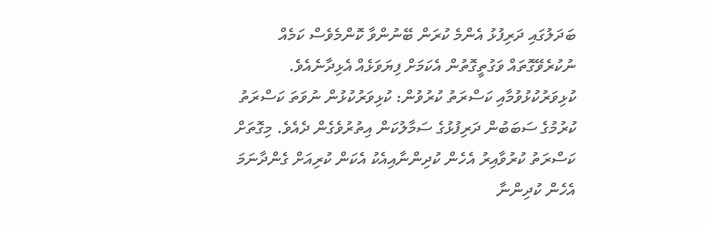ބަދަލުގައި ދަރިފުޅު އެންމެ ކުރަން ބޭނުންވާ ކޮންމެވެސް ކަމެއް ނުކުރެވޭގޮތައް ވަގުތީގޮތުން އެކަމަށް ފިޔަވަޅެއް އެޅިދާނެއެވެ.
ކުޅިވަރުކުޅުވުމާއި ކަސްރަތު ކުރުވުން: ކުޅިވަރުކުޅުން ނުވަތަ ކަސްރަތު ކުރުމުގެ ސަބަބުން ދަރިފުޅުގެ ސަމާލުކަން އިތުރުވެގެން ދެއެވެ. މިގޮތަށް ކަސްރަތު ކުރުވާއިރު އެހެން ކުދިންނާއިއެކު އެކަން ކުރިއަށް ގެންދާނަމަ އެހެން ކުދިންނާ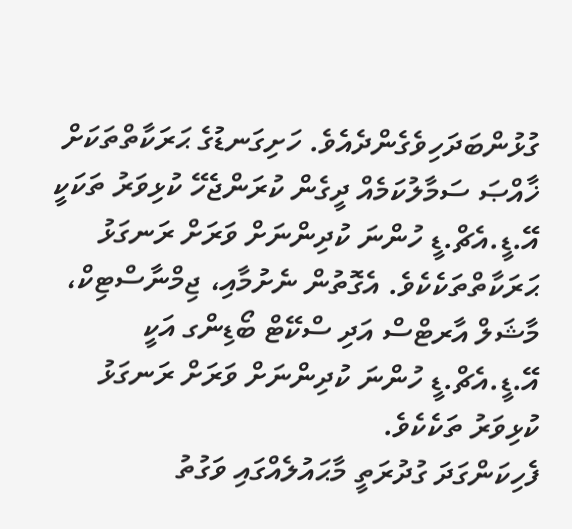ގުޅުންބަދަހިވެގެންދެއެވެ. ހަށިގަނޑުގެ ޙަރަކާތްތަކަށް ޚާއްޞަ ސަމާލުކަމެއް ދީގެން ކުރަންޖެހޭ ކުޅިވަރު ތަކަކީ އޭ.ޑީ.އެޗް.ޑީ ހުންނަ ކުދިންނަށް ވަރަށް ރަނގަޅު ޙަރަކާތްތަކެކެވެ. އެގޮތުން ނެށުމާއި، ޖިމްނާސްޓިކް، މާޝަލް އާރޓްސް އަދި ސްކޭޓް ބޯޑިންގ އަކީ އޭ.ޑީ.އެޗް.ޑީ ހުންނަ ކުދިންނަށް ވަރަށް ރަނގަޅު ކުޅިވަރު ތަކެކެވެ.
ފެހިކަންގަދަ ގުދުރަތީ މާޙައުލެއްގައި ވަގުތު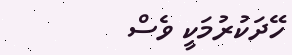ހޭދަކުރުމަކީ ވެސް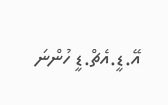އޭ.ޑީ.އެޗް.ޑީ ހުންނަ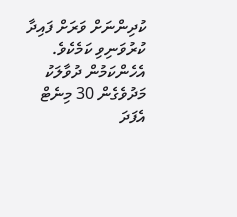ކުދިންނަށް ވަރަށް ފައިދާ ކުރުވަނިވި ކަމެކެވެ. އެހެންކަމުން ދުވާލަކު މަދުވެގެން 30 މިނެޓް އެފަދަ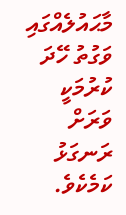މާޙައުލެއްގައި ވަގުތު ހޭދަ ކުރުމަކީ ވަރަށް ރަނގަޅު ކަމެކެވެ.